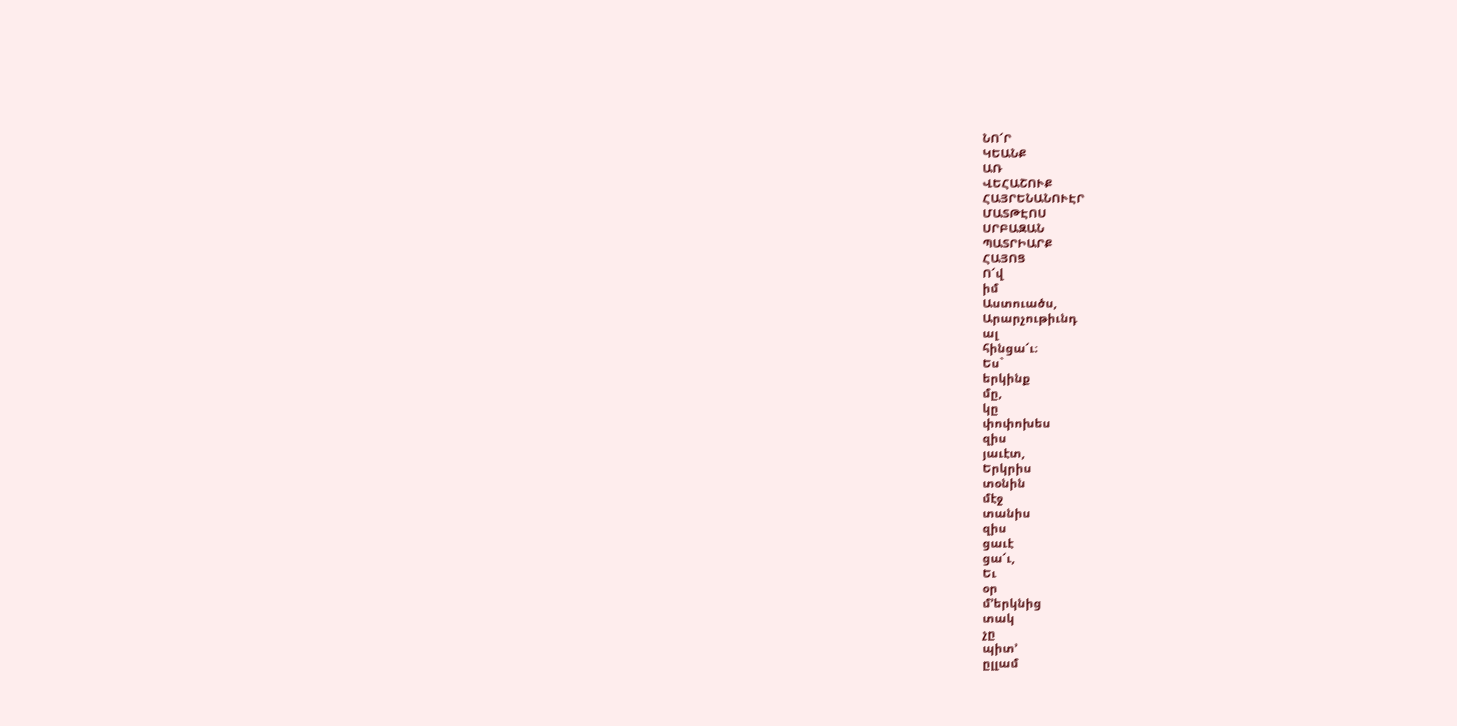ՆՈ՜Ր
ԿԵԱՆՔ
ԱՌ
ՎԵՀԱՇՈՒՔ
ՀԱՅՐԵՆԱՆՈՒԷՐ
ՄԱՏԹԷՈՍ
ՍՐԲԱԶԱՆ
ՊԱՏՐԻԱՐՔ
ՀԱՅՈՑ
Ո՜վ
իմ
Աստուածս,
Արարչութիւնդ
ալ
հինցա՜ւ։
Ես`
երկինք
մը,
կը
փոփոխես
զիս
յաւէտ,
Երկրիս
տօնին
մէջ
տանիս
զիս
ցաւէ
ցա՜ւ,
Եւ
օր
մ՚երկնից
տակ
չը
պիտ՚
ըլլամ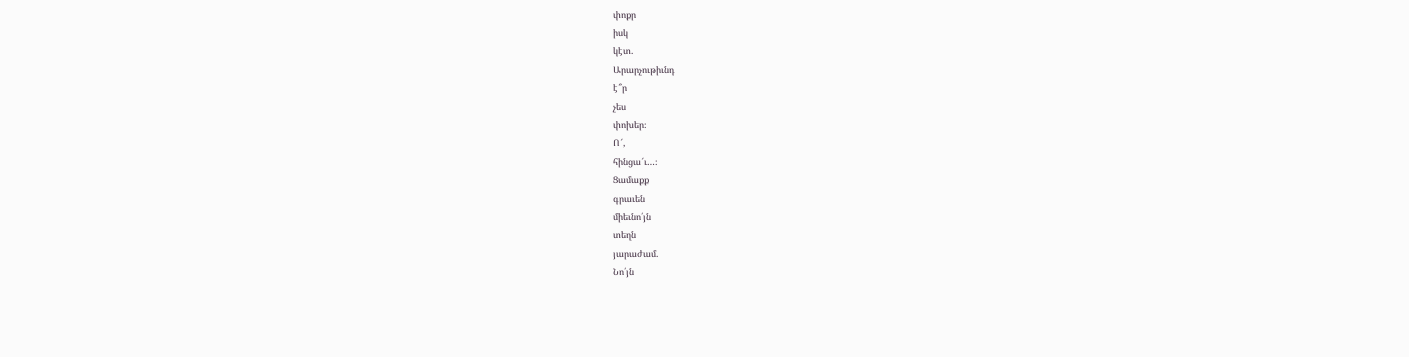փոքր
իսկ
կէտ.
Արարչութիւնդ
է՞ր
չես
փոխեր։
Ո՜,
հինցա՜ւ…։
Ցամաքք
գրաւեն
միեւնո՛յն
տեղն
յարաժամ.
Նո՛յն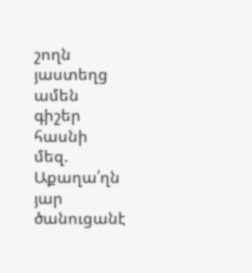շողն
յաստեղց
ամեն
գիշեր
հասնի
մեզ.
Աքաղա՛ղն
յար
ծանուցանէ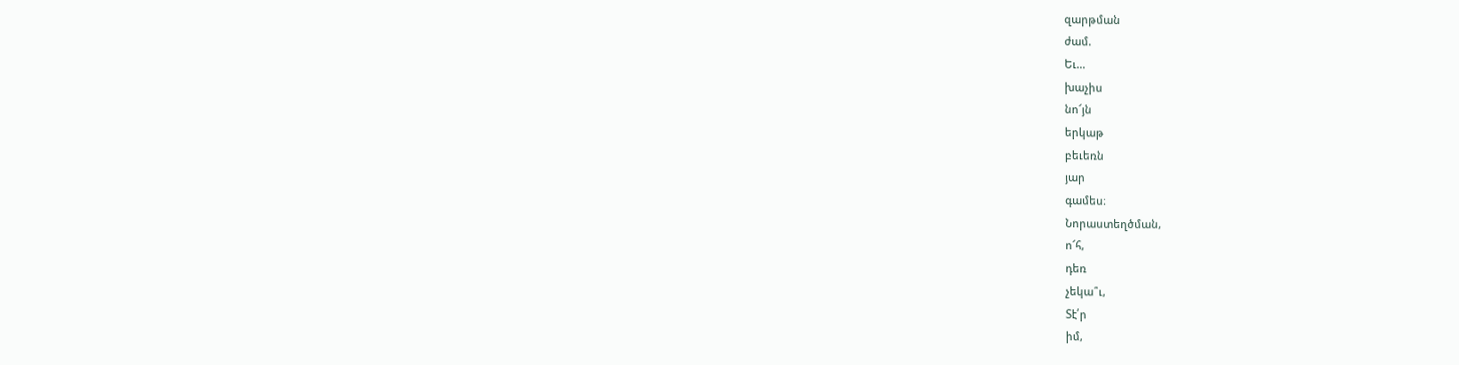զարթման
ժամ.
Եւ…
խաչիս
նո՜յն
երկաթ
բեւեռն
յար
գամես։
Նորաստեղծման,
ո՜հ,
դեռ
չեկա՞ւ,
Տէ՛ր
իմ,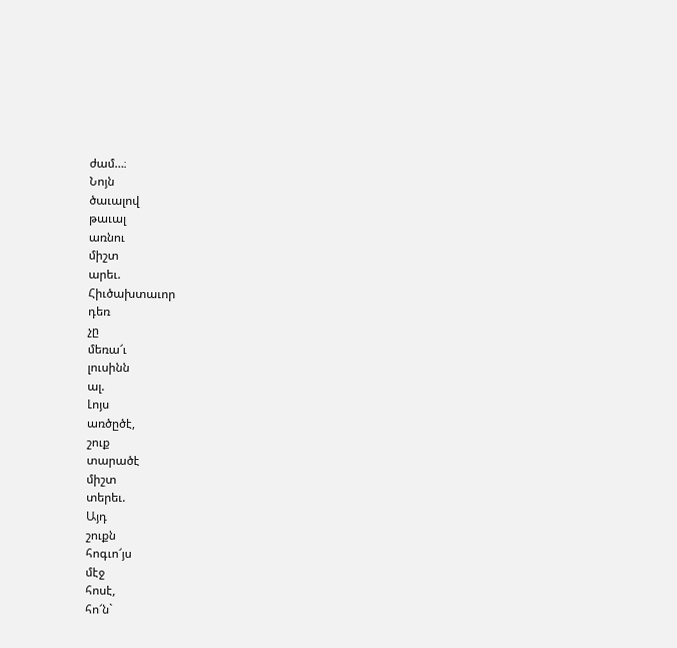ժամ…։
Նոյն
ծաւալով
թաւալ
առնու
միշտ
արեւ.
Հիւծախտաւոր
դեռ
չը
մեռա՜ւ
լուսինն
ալ.
Լոյս
առծըծէ,
շուք
տարածէ
միշտ
տերեւ.
Այդ
շուքն
հոգւո՜յս
մէջ
հոսէ,
հո՜ն`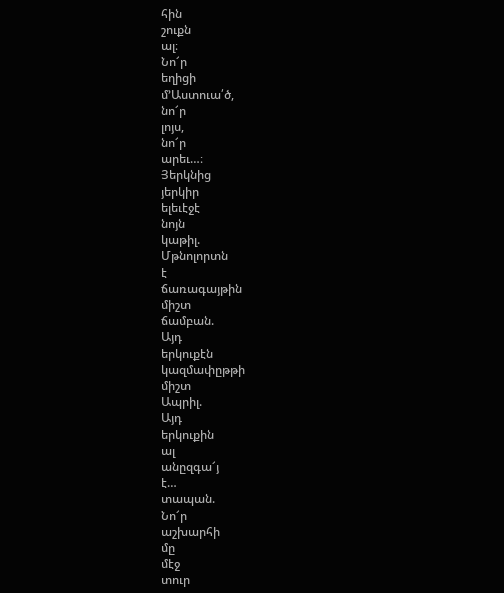հին
շուքն
ալ։
Նո՜ր
եղիցի
մ՚Աստուա՛ծ,
նո՜ր
լոյս,
նո՜ր
արեւ…։
Յերկնից
յերկիր
ելեւէջէ
նոյն
կաթիլ.
Մթնոլորտն
է
ճառագայթին
միշտ
ճամբան.
Այդ
երկուքէն
կազմափըթթի
միշտ
Ապրիլ.
Այդ
երկուքին
ալ
անըզգա՜յ
է…
տապան.
Նո՜ր
աշխարհի
մը
մէջ
տուր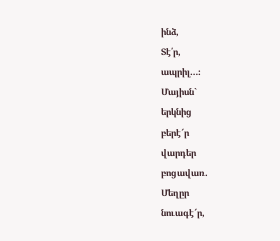ինձ,
Տէ՛ր,
ապրիլ…։
Մայիսն`
երկնից
բերէ՜ր
վարդեր
բոցավառ.
Մեղըր
նուագէ՜ր,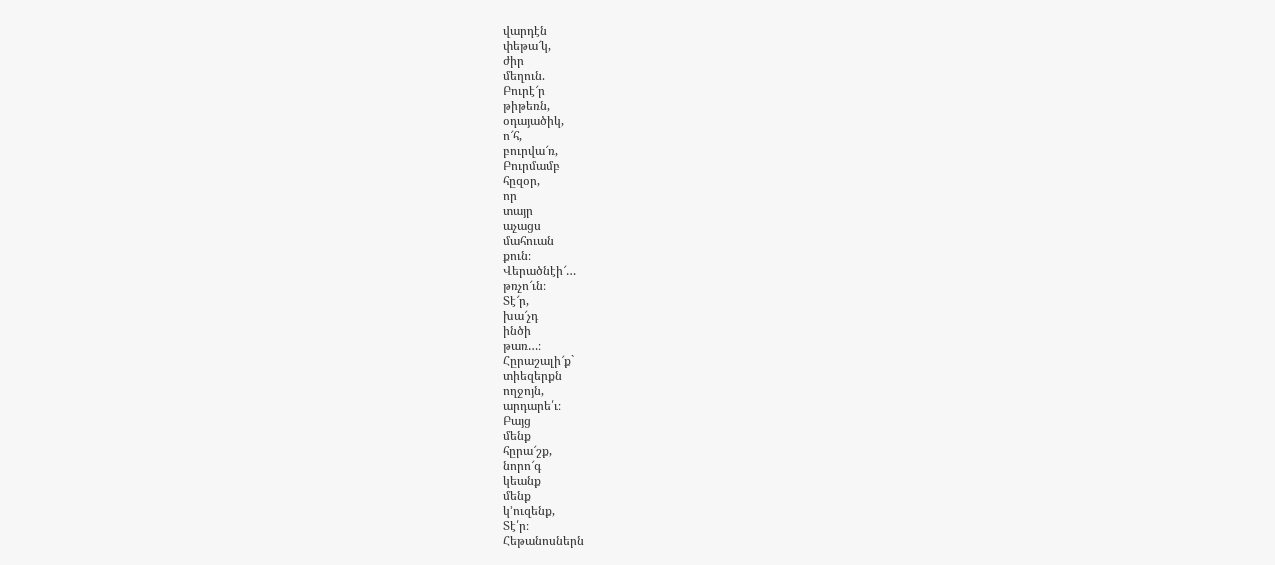վարդէն
փեթա՜կ,
ժիր
մեղուն.
Բուրէ՜ր
թիթեռն,
օդայածիկ,
ո՜հ,
բուրվա՜ռ,
Բուրմամբ
հըզօր,
որ
տայր
աչացս
մահուան
քուն։
Վերածնէի՜…
թռչո՜ւն։
Տէ՜ր,
խա՜չդ
ինծի
թառ…։
Հըրաշալի՜ք`
տիեզերքն
ողջոյն,
արդարե՛ւ։
Բայց
մենք
հըրա՜շք,
նորո՜գ
կեանք
մենք
կ՚ուզենք,
Տէ՛ր։
Հեթանոսներն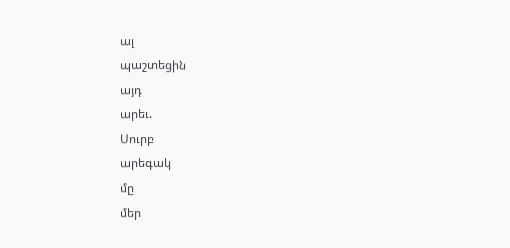ալ
պաշտեցին
այդ
արեւ.
Սուրբ
արեգակ
մը
մեր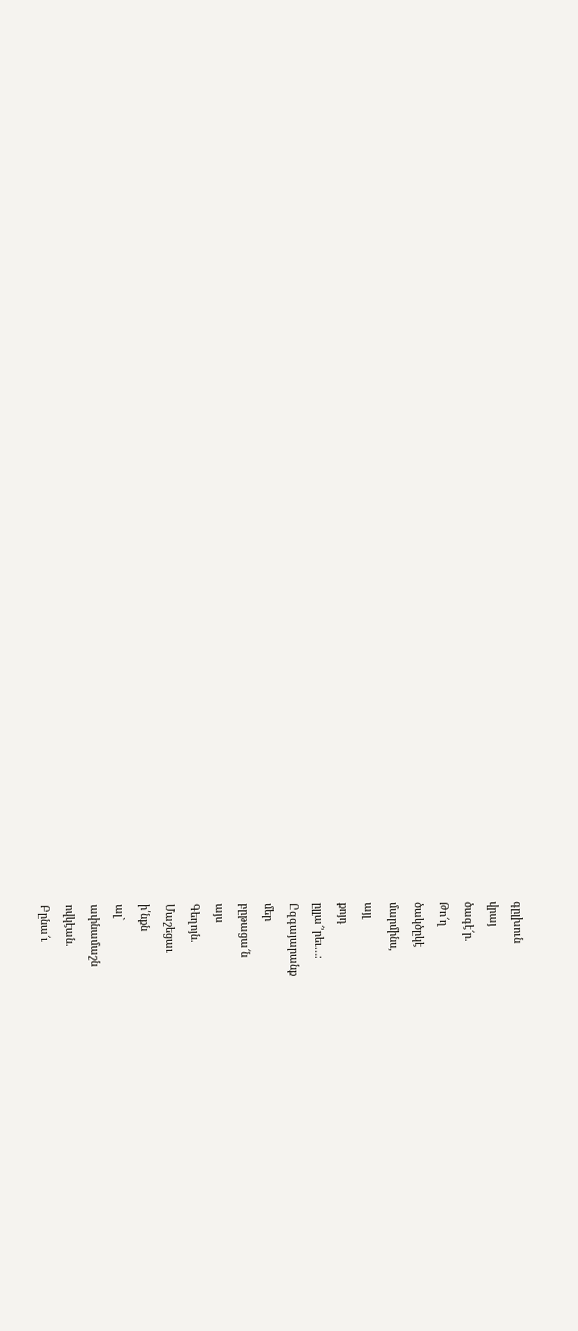գըլխուն
վրայ
ծագէ՜ր.
Թո՜ղ
ծակծըկէ
մարմինս,
այլ
քոյդ
ըլլա՜՚րեւ…։
Ըզգայարանք
մեր
բըթացա՜ն
այս
Գեղոյն.
Մաշեցաւ
ի՛նքն
ալ`
ափնամաշն
ովկէան.
Բընա՜ւ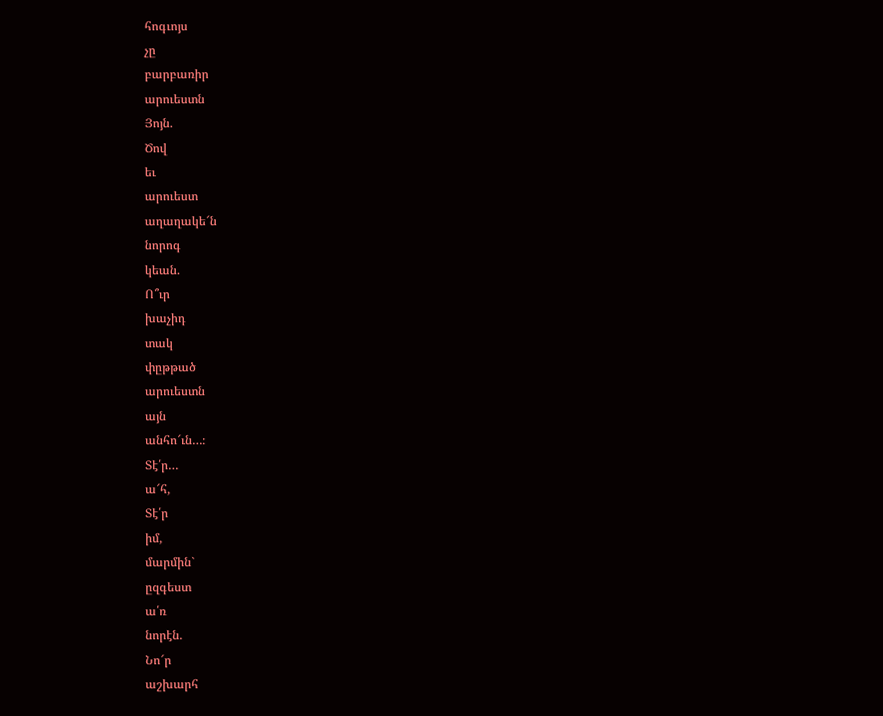հոգւոյս
չը
բարբառիր
արուեստն
Յոյն.
Ծով
եւ
արուեստ
աղաղակե՜ն
նորոգ
կեան.
Ո՞ւր
խաչիդ
տակ
փըթթած
արուեստն
այն
անհո՜ւն…։
Տէ՛ր…
ա՜հ,
Տէ՛ր
իմ,
մարմին`
ըզգեստ
ա՛ռ
նորէն.
Նո՜ր
աշխարհ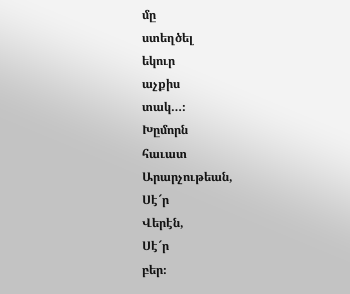մը
ստեղծել
եկուր
աչքիս
տակ…։
Խըմորն
հաւատ
Արարչութեան,
Սէ՜ր
Վերէն,
Սէ՜ր
բեր։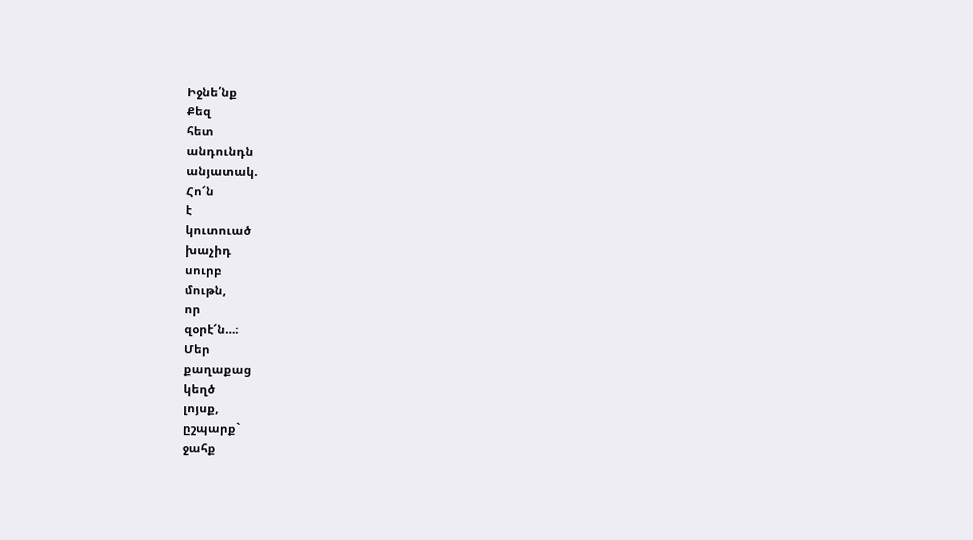Իջնե՛նք
Քեզ
հետ
անդունդն
անյատակ.
Հո՜ն
է
կուտուած
խաչիդ
սուրբ
մութն,
որ
զօրէ՜ն…։
Մեր
քաղաքաց
կեղծ
լոյսք,
ըշպարք`
ջահք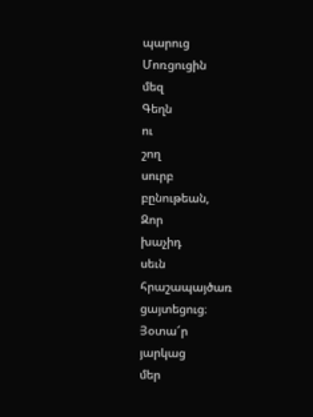պարուց
Մոռցուցին
մեզ
Գեղն
ու
շող
սուրբ
բընութեան,
Զոր
խաչիդ
սեւն
հրաշապայծառ
ցայտեցուց։
Յօտա՜ր
յարկաց
մեր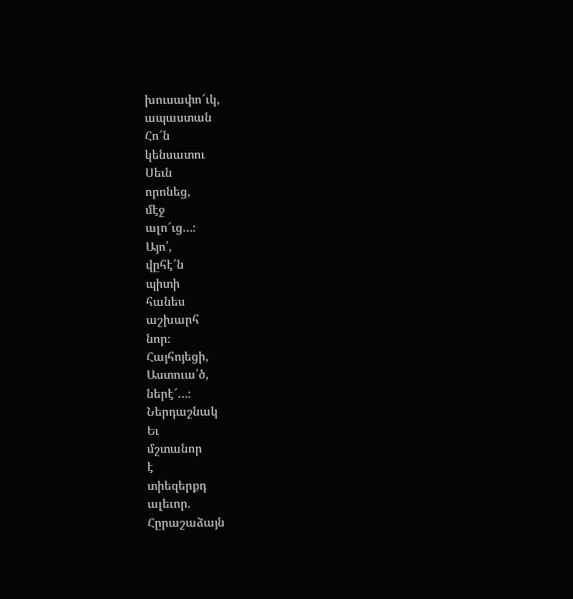խուսափո՜ւկ,
ապաստան
Հո՜ն
կենսատու
Սեւն
որոնեց,
մէջ
ալո՜ւց…։
Այո՛,
վըհէ՜ն
պիտի
հանես
աշխարհ
նոր։
Հայհոյեցի,
Աստուա՛ծ,
ներէ՜…։
Ներդաշնակ
Եւ
մշտանոր
է
տիեզերքդ
ալեւոր.
Հըրաշաձայն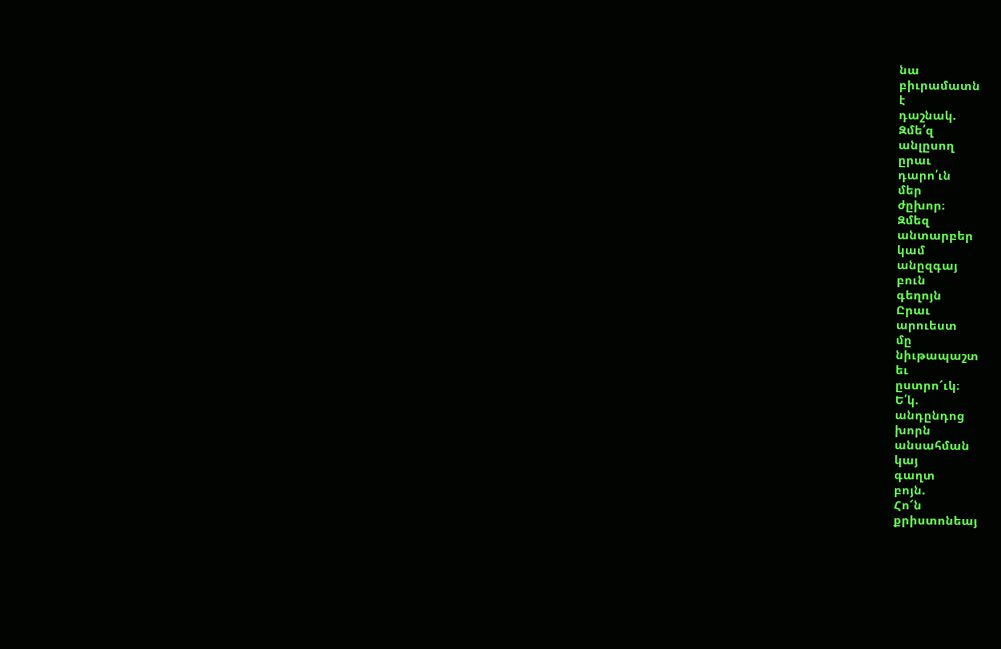նա
բիւրամատն
է
դաշնակ.
Զմե՛զ
անլըսող
ըրաւ
դարո՛ւն
մեր
ժըխոր։
Զմեզ
անտարբեր
կամ
անըզգայ
բուն
գեղոյն
Ըրաւ
արուեստ
մը
նիւթապաշտ
եւ
ըստրո՜ւկ։
Ե՛կ.
անդընդոց
խորն
անսահման
կայ
գաղտ
բոյն.
Հո՜ն
քրիստոնեայ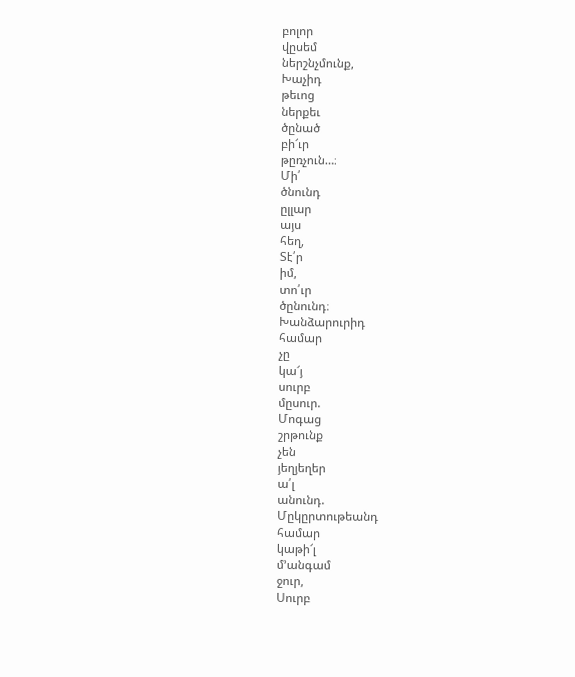բոլոր
վըսեմ
ներշնչմունք,
Խաչիդ
թեւոց
ներքեւ
ծընած
բի՜ւր
թըռչուն…։
Մի՛
ծնունդ
ըլլար
այս
հեղ,
Տէ՛ր
իմ,
տո՛ւր
ծընունդ։
Խանձարուրիդ
համար
չը
կա՜յ
սուրբ
մըսուր.
Մոգաց
շրթունք
չեն
յեղյեղեր
ա՛լ
անունդ.
Մըկըրտութեանդ
համար
կաթի՜լ
մ՚անգամ
ջուր,
Սուրբ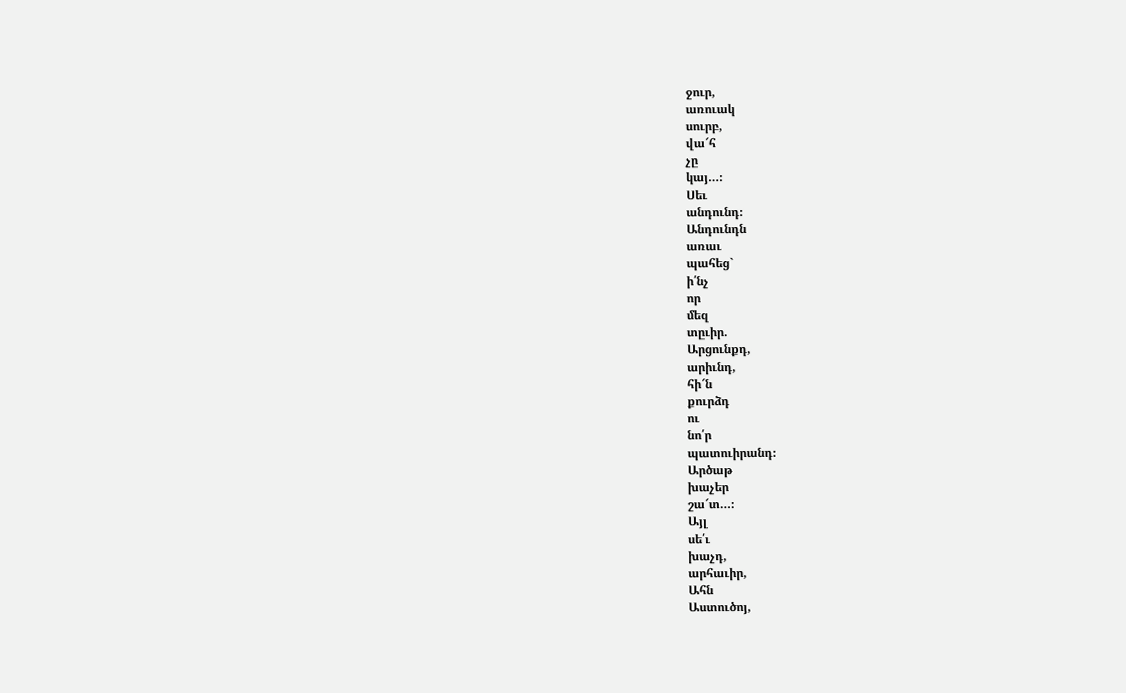ջուր,
առուակ
սուրբ,
վա՜հ
չը
կայ…։
Սեւ
անդունդ։
Անդունդն
առաւ
պահեց`
ի՛նչ
որ
մեզ
տըւիր.
Արցունքդ,
արիւնդ,
հի՜ն
քուրձդ
ու
նո՛ր
պատուիրանդ։
Արծաթ
խաչեր
շա՜տ…։
Այլ
սե՛ւ
խաչդ,
արհաւիր,
Ահն
Աստուծոյ,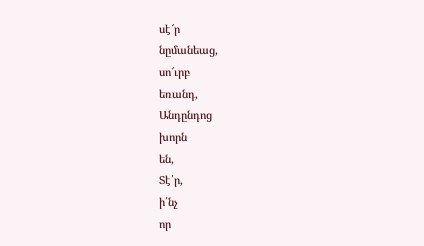սէ՜ր
նըմանեաց,
սո՜ւրբ
եռանդ,
Անդընդոց
խորն
են,
Տէ՛ր,
ի՛նչ
որ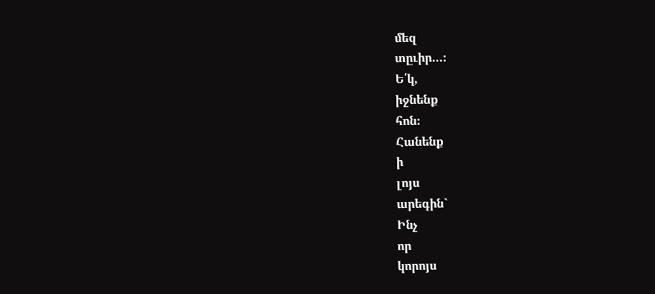մեզ
տըւիր…։
Ե՛կ,
իջնենք
հոն։
Հանենք
ի
լոյս
արեգին`
Ինչ
որ
կորոյս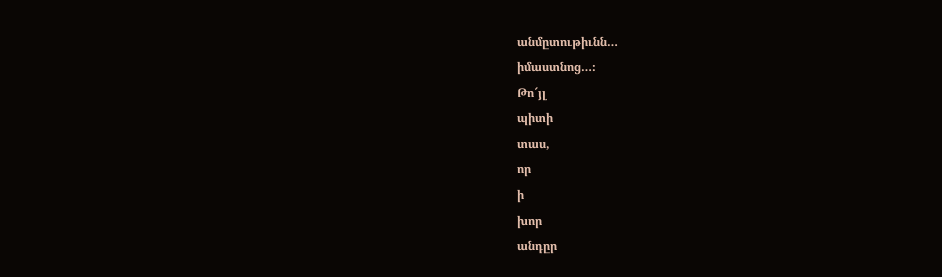անմըտութիւնն…
իմաստնոց…։
Թո՜յլ
պիտի
տաս,
որ
ի
խոր
անդըր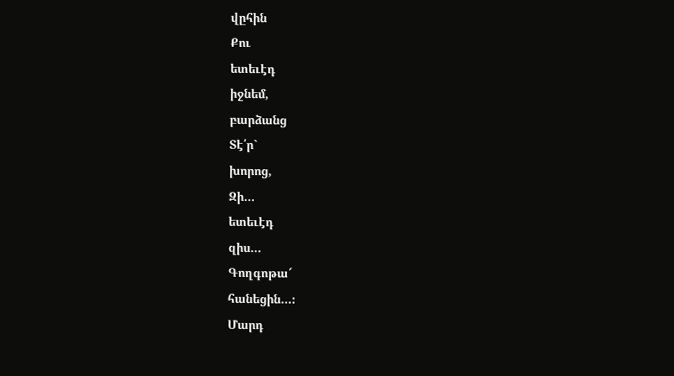վըհին
Քու
ետեւէդ
իջնեմ,
բարձանց
Տէ՛ր`
խորոց,
Զի…
ետեւէդ
զիս…
Գողգոթա՜
հանեցին…։
Մարդ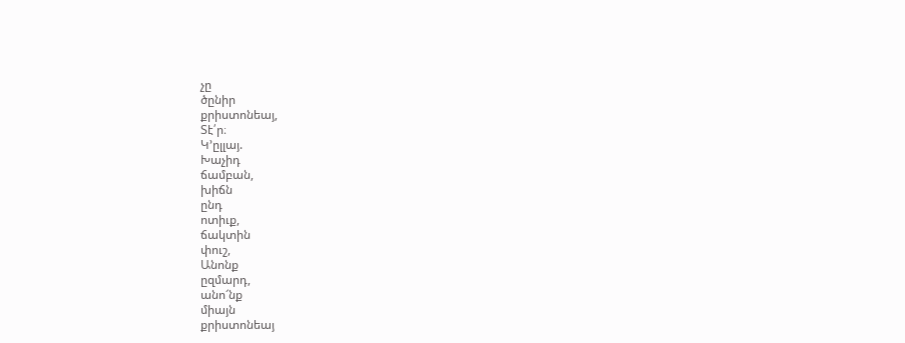չը
ծընիր
քրիստոնեայ,
Տէ՛ր։
Կ՚ըլլայ.
Խաչիդ
ճամբան,
խիճն
ընդ
ոտիւք,
ճակտին
փուշ,
Անոնք
ըզմարդ,
անո՜նք
միայն
քրիստոնեայ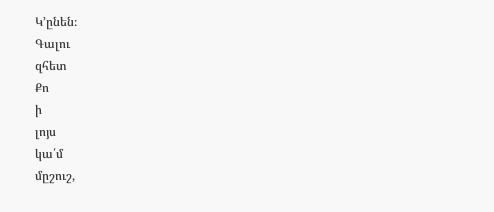Կ՚ընեն։
Գալու
զհետ
Քո
ի
լոյս
կա՛մ
մըշուշ,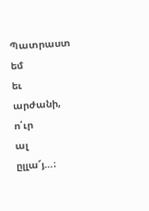Պատրաստ
եմ
եւ
արժանի,
ո՛ւր
ալ
ըլլա՜յ…։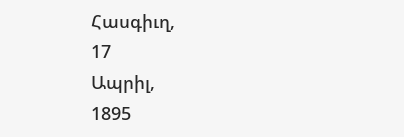Հասգիւղ,
17
Ապրիլ,
1895